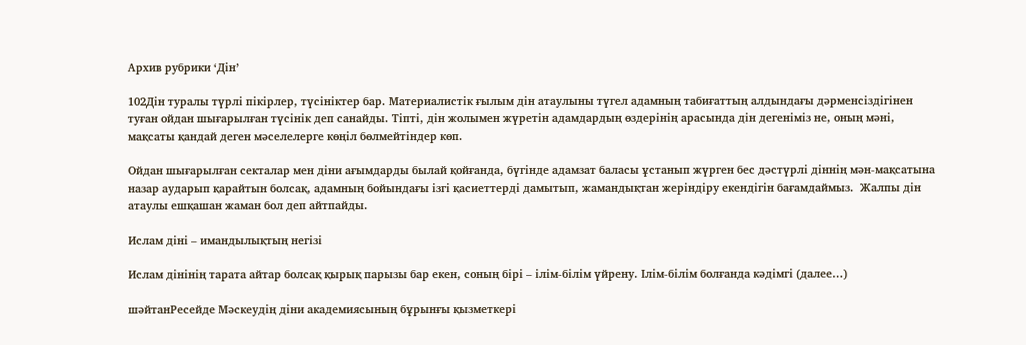Архив рубрики ‘Дін’

102Дін туралы түрлі пікірлер, түсініктер бар. Материалистік ғылым дін атаулыны түгел адамның табиғаттың алдындағы дәрменсіздігінен туған ойдан шығарылған түсінік деп санайды. Тіпті, дін жолымен жүретін адамдардың өздерінің арасында дін дегеніміз не, оның мәні, мақсаты қандай деген мәселелерге көңіл бөлмейтіндер көп.

Ойдан шығарылған секталар мен діни ағымдарды былай қойғанда, бүгінде адамзат баласы ұстанып жүрген бес дәстүрлі діннің мән-мақсатына назар аударып қарайтын болсақ, адамның бойындағы ізгі қасиеттерді дамытып, жамандықтан жеріндіру екендігін бағамдаймыз.  Жалпы дін атаулы ешқашан жаман бол деп айтпайды.

Ислам діні – имандылықтың негізі

Ислам дінінің тарата айтар болсақ қырық парызы бар екен, соның бірі – ілім-білім үйрену. Ілім-білім болғанда кәдімгі (далее…)

шәйтанРесейде Мәскеудің діни академиясының бұрынғы қызметкері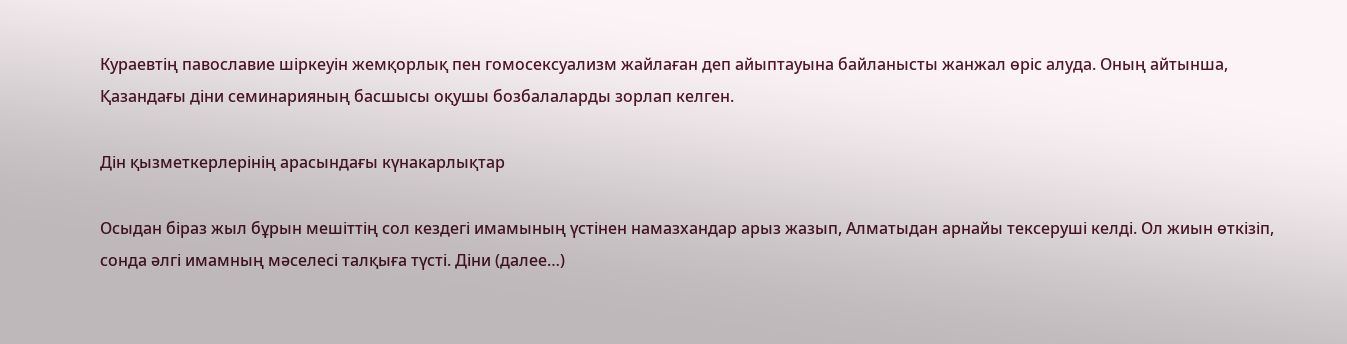Кураевтің павославие шіркеуін жемқорлық пен гомосексуализм жайлаған деп айыптауына байланысты жанжал өріс алуда. Оның айтынша, Қазандағы діни семинарияның басшысы оқушы бозбалаларды зорлап келген.

Дін қызметкерлерінің арасындағы күнакарлықтар

Осыдан біраз жыл бұрын мешіттің сол кездегі имамының үстінен намазхандар арыз жазып, Алматыдан арнайы тексеруші келді. Ол жиын өткізіп, сонда әлгі имамның мәселесі талқыға түсті. Діни (далее…)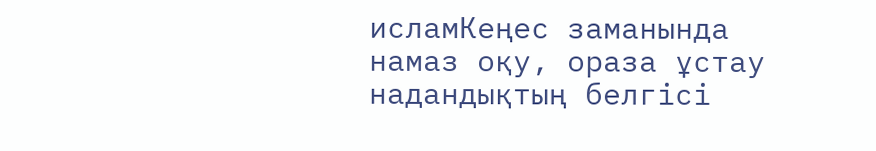исламКеңес заманында намаз оқу, ораза ұстау надандықтың белгісі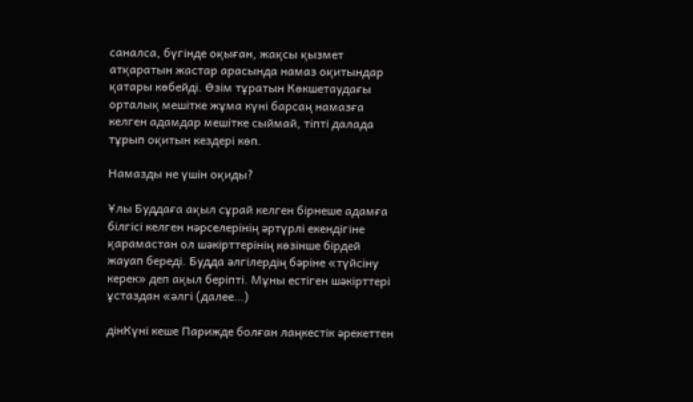саналса, бүгінде оқыған, жақсы қызмет атқаратын жастар арасында намаз оқитындар қатары көбейді. Өзім тұратын Көкшетаудағы орталық мешітке жұма күні барсаң намазға келген адамдар мешітке сыймай, тіпті далада тұрып оқитын кездері көп.

Намазды не үшін оқиды?

Ұлы Буддаға ақыл сұрай келген бірнеше адамға білгісі келген нәрселерінің әртүрлі екендігіне қарамастан ол шәкірттерінің көзінше бірдей жауап береді. Будда әлгілердің бәріне «түйсіну керек» деп ақыл беріпті. Мұны естіген шәкірттері ұстаздан «әлгі (далее…)

дінКүні кеше Парижде болған лаңкестік әрекеттен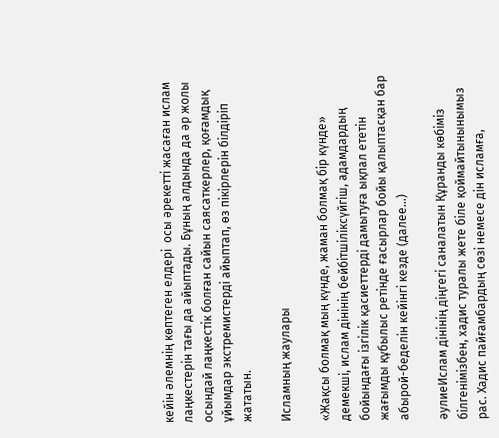кейін әлемнің көптеген елдері  осы әрекетті жасаған ислам лаңкестерін тағы да айыптады. Бұның алдында да әр жолы осындай лаңкестік болған сайын саясаткерлер, қоғамдық ұйымдар экстремистерді айыптап, өз пікірлерін білдіріп жататын.

Исламның жаулары

«Жақсы болмақ мың күнде, жаман болмақ бір күнде» демекші, ислам дінінің бейбітшіліксүйгіш, адамдардың бойындағы ізгілік қасиеттерді дамытуға ықпал ететін жағымды құбылыс ретінде ғасырлар бойы қалыптасқан бар абырой-беделін кейінгі кезде (далее…)

әулиеИслам дінінің діңгегі саналатын Құранды көбіміз білгенімізбен, хадис туралы жете біле қоймайтынынымыз рас. Хадис пайғамбардың сөзі немесе дін исламға,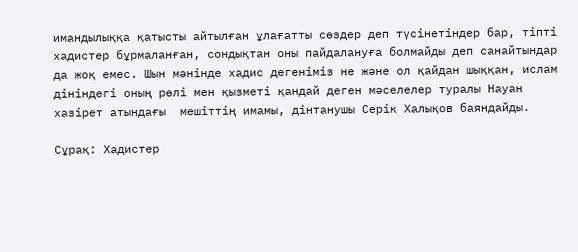имандылыққа қатысты айтылған ұлағатты сөздер деп түсінетіндер бар, тіпті хадистер бұрмаланған, сондықтан оны пайдалануға болмайды деп санайтындар да жоқ емес. Шын мәнінде хадис дегеніміз не және ол қайдан шыққан, ислам дініндегі оның рөлі мен қызметі қандай деген мәселелер туралы Науан хазірет атындағы  мешіттің имамы, дінтанушы Серік Халықов баяндайды.

Сұрақ: Хадистер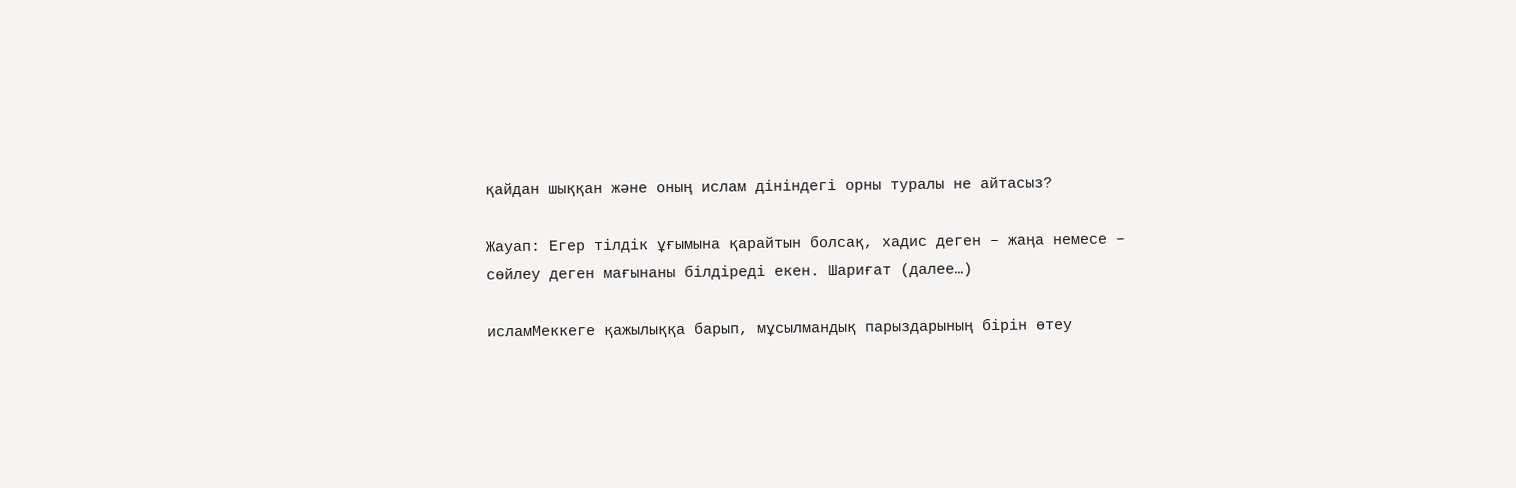қайдан шыққан және оның ислам дініндегі орны туралы не айтасыз?

Жауап: Егер тілдік ұғымына қарайтын болсақ, хадис деген – жаңа немесе – сөйлеу деген мағынаны білдіреді екен. Шариғат (далее…)

исламМеккеге қажылыққа барып, мұсылмандық парыздарының бірін өтеу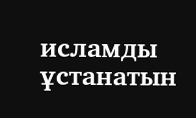исламды ұстанатын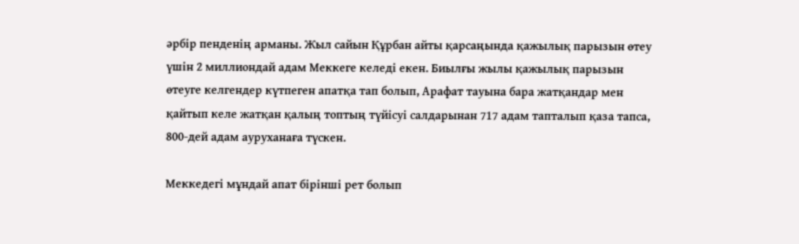әрбір пенденің арманы. Жыл сайын Құрбан айты қарсаңында қажылық парызын өтеу үшін 2 миллиондай адам Меккеге келеді екен. Биылғы жылы қажылық парызын өтеуге келгендер күтпеген апатқа тап болып, Арафат тауына бара жатқандар мен қайтып келе жатқан қалың топтың түйісуі салдарынан 717 адам тапталып қаза тапса, 800-дей адам ауруханаға түскен.

Меккедегі мұндай апат бірінші рет болып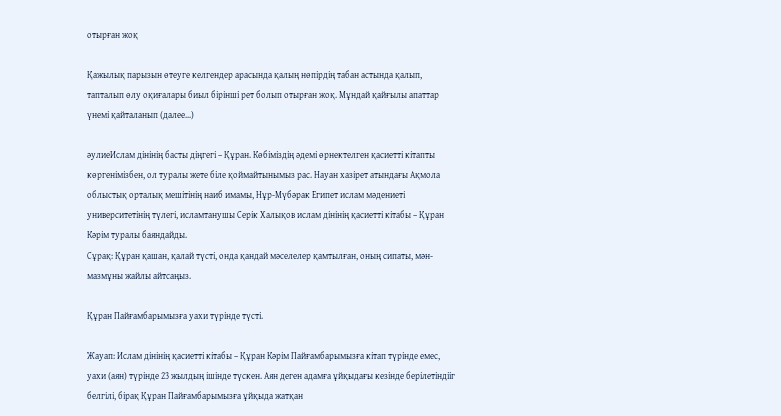отырған жоқ

Қажылық парызын өтеуге келгендер арасында қалың нөпірдің табан астында қалып, тапталып өлу оқиғалары биыл бірінші рет болып отырған жоқ. Мұндай қайғылы апаттар үнемі қайталанып (далее…)

әулиеИслам дінінің басты діңгегі – Құран. Көбіміздің әдемі өрнектелген қасиетті кітапты көргенімізбен, ол туралы жете біле қоймайтынымыз рас. Науан хазірет атындағы Ақмола облыстық орталық мешітінің наиб имамы, Нұр-Мүбәрак Египет ислам мәдениеті университетінің түлегі, исламтанушы Серік Халықов ислам дінінің қасиетті кітабы – Құран Кәрім туралы баяндайды.
Сұрақ: Құран қашан, қалай түсті, онда қандай мәселелер қамтылған, оның сипаты, мән-мазмұны жайлы айтсаңыз.

Құран Пайғамбарымызға уахи түрінде түсті.

Жауап: Ислам дінінің қасиетті кітабы – Құран Кәрім Пайғамбарымызға кітап түрінде емес, уахи (аян) түрінде 23 жылдың ішінде түскен. Аян деген адамға ұйқыдағы кезінде берілетіндііг белгілі, бірақ Құран Пайғамбарымызға ұйқыда жатқан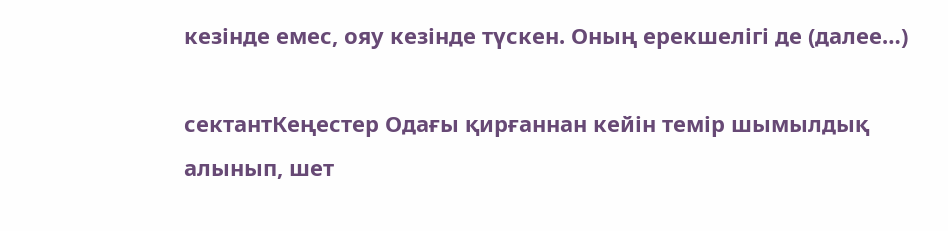кезінде емес, ояу кезінде түскен. Оның ерекшелігі де (далее…)

сектантКеңестер Одағы қирғаннан кейін темір шымылдық алынып, шет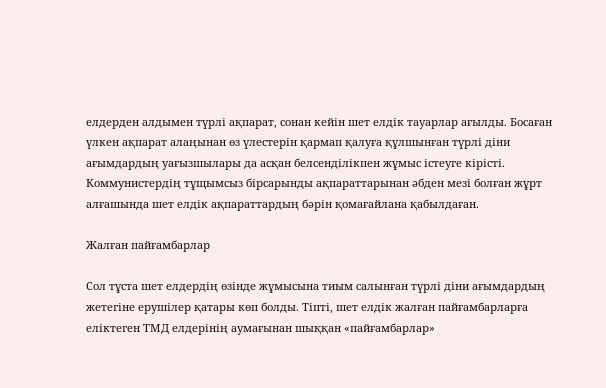елдерден алдымен түрлі ақпарат, сонан кейін шет елдік тауарлар ағылды. Босаған үлкен ақпарат алаңынан өз үлестерін қармап қалуға құлшынған түрлі діни ағымдардың уағызшылары да асқан белсенділікпен жұмыс істеуге кірісті. Коммунистердің тұщымсыз бірсарынды ақпараттарынан әбден мезі болған жұрт алғашында шет елдік ақпараттардың бәрін қомағайлана қабылдаған.

Жалған пайғамбарлар

Сол тұста шет елдердің өзінде жұмысына тиым салынған түрлі діни ағымдардың жетегіне ерушілер қатары көп болды. Тіпті, шет елдік жалған пайғамбарларға еліктеген ТМД елдерінің аумағынан шыққан «пайғамбарлар»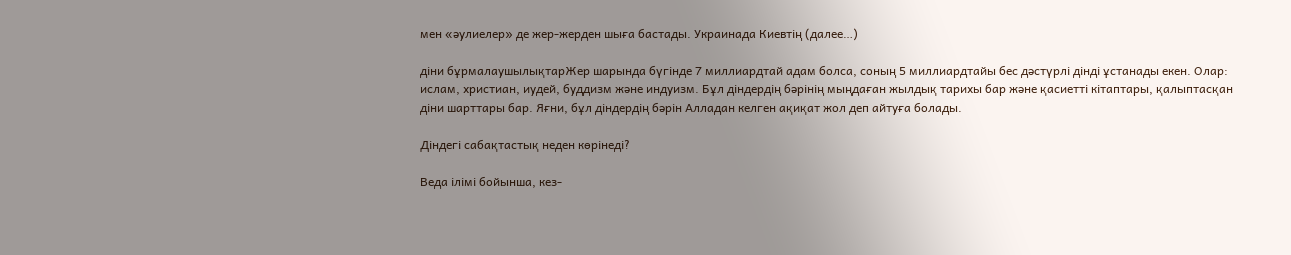мен «әулиелер» де жер-жерден шыға бастады. Украинада Киевтің (далее…)

діни бұрмалаушылықтарЖер шарында бүгінде 7 миллиардтай адам болса, соның 5 миллиардтайы бес дәстүрлі дінді ұстанады екен. Олар: ислам, христиан, иудей, буддизм және индуизм. Бұл діндердің бәрінің мыңдаған жылдық тарихы бар және қасиетті кітаптары, қалыптасқан діни шарттары бар. Яғни, бұл діндердің бәрін Алладан келген ақиқат жол деп айтуға болады.

Діндегі сабақтастық неден көрінеді?

Веда ілімі бойынша, кез-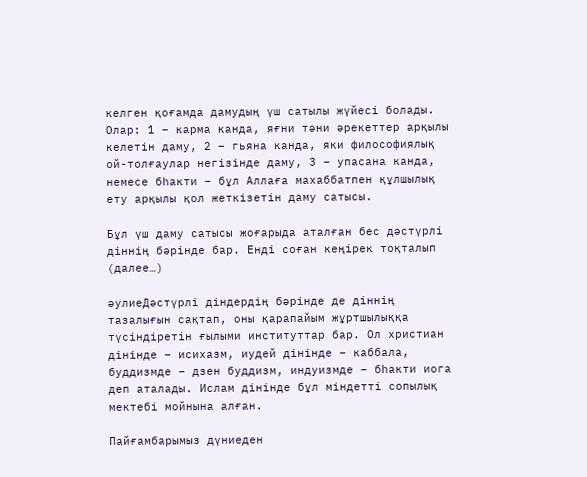келген қоғамда дамудың үш сатылы жүйесі болады. Олар: 1 – карма канда, яғни тәни әрекеттер арқылы келетін даму, 2 – гьяна канда, яки философиялық ой-толғаулар негізінде даму, 3 – упасана канда, немесе бһакти – бұл Аллаға махаббатпен құлшылық ету арқылы қол жеткізетін даму сатысы.

Бұл үш даму сатысы жоғарыда аталған бес дәстүрлі діннің бәрінде бар. Енді соған кеңірек тоқталып (далее…)

әулиеДәстүрлі діндердің бәрінде де діннің тазалығын сақтап, оны қарапайым жұртшылыққа түсіндіретін ғылыми институттар бар. Ол христиан дінінде – исихазм, иудей дінінде – каббала, буддизмде – дзен буддизм, индуизмде – бһакти иога деп аталады. Ислам дінінде бұл міндетті сопылық мектебі мойнына алған.

Пайғамбарымыз дүниеден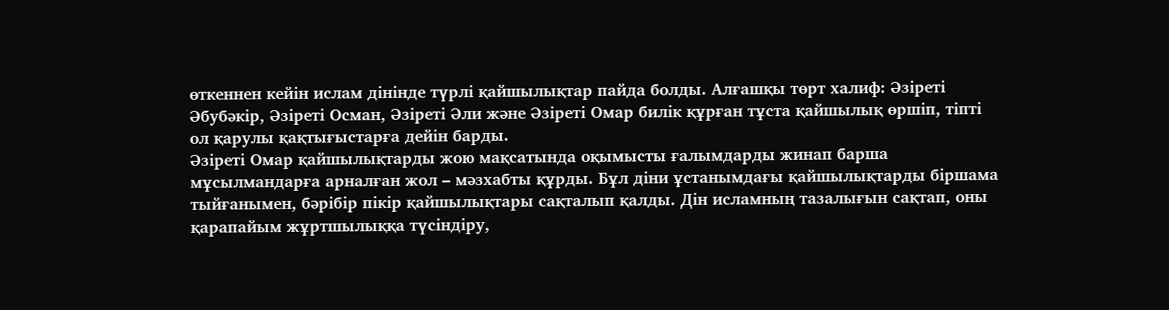өткеннен кейін ислам дінінде түрлі қайшылықтар пайда болды. Алғашқы төрт халиф: Әзіреті Әбубәкір, Әзіреті Осман, Әзіреті Әли және Әзіреті Омар билік құрған тұста қайшылық өршіп, тіпті ол қарулы қақтығыстарға дейін барды.
Әзіреті Омар қайшылықтарды жою мақсатында оқымысты ғалымдарды жинап барша мұсылмандарға арналған жол – мәзхабты құрды. Бұл діни ұстанымдағы қайшылықтарды біршама тыйғанымен, бәрібір пікір қайшылықтары сақталып қалды. Дін исламның тазалығын сақтап, оны қарапайым жұртшылыққа түсіндіру,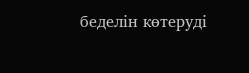беделін көтеруді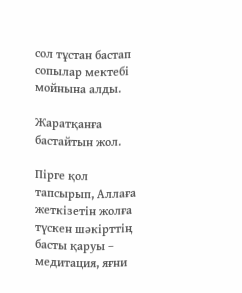сол тұстан бастап сопылар мектебі мойнына алды.

Жаратқанға бастайтын жол.

Пірге қол тапсырып, Аллаға жеткізетін жолға түскен шәкірттің басты қаруы – медитация, яғни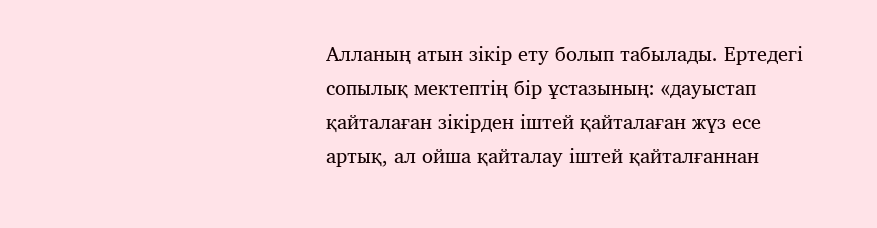Алланың атын зікір ету болып табылады. Ертедегі сопылық мектептің бір ұстазының: «дауыстап қайталаған зікірден іштей қайталаған жүз есе артық, ал ойша қайталау іштей қайталғаннан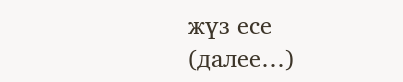жүз есе (далее…)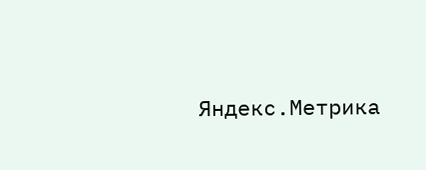Яндекс.Метрика